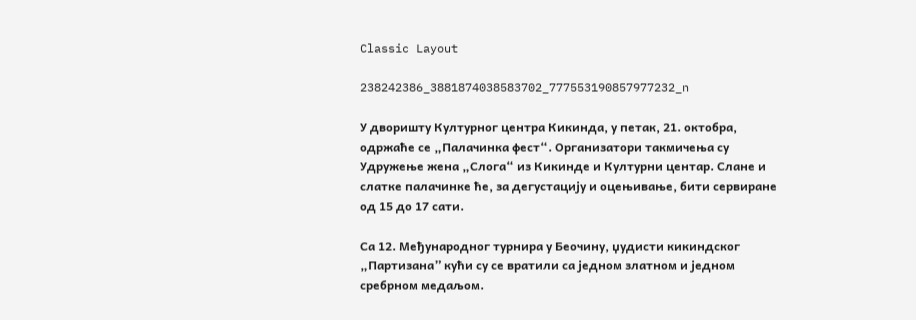Classic Layout

238242386_3881874038583702_777553190857977232_n

У дворишту Културног центра Кикинда, у петак, 21. октобра, одржаће се „Палачинка фест“. Организатори такмичења су Удружење жена „Слога“ из Кикинде и Културни центар. Слане и слатке палачинке ће, за дегустацију и оцењивање, бити сервиране од 15 до 17 сати.

Са 12. Међународног турнира у Беочину, џудисти кикиндског  „Партизана” кући су се вратили са једном златном и једном сребрном медаљом.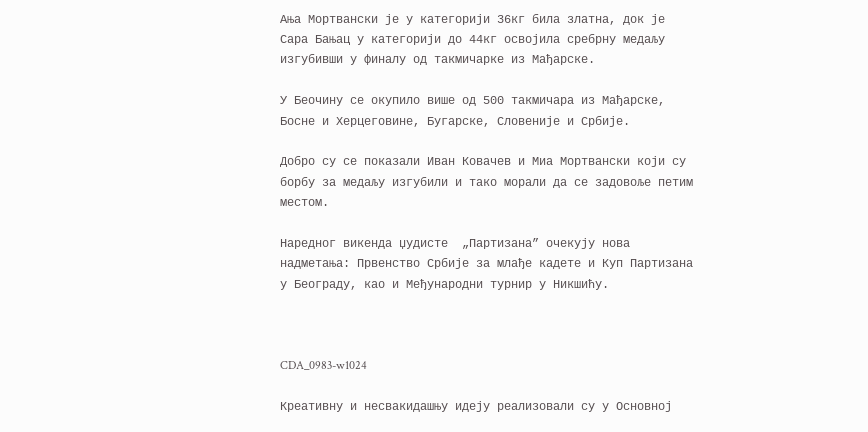Ања Мортвански је у категорији 36кг била златна, док је Сара Бањац у категорији до 44кг освојила сребрну медаљу изгубивши у финалу од такмичарке из Мађарске.

У Беочину се окупило више од 500 такмичара из Мађарске, Босне и Херцеговине, Бугарске, Словеније и Србије.

Добро су се показали Иван Ковачев и Миа Мортвански који су борбу за медаљу изгубили и тако морали да се задовоље петим местом.

Наредног викенда џудисте  „Партизана” очекују нова надметања: Првенство Србије за млађе кадете и Куп Партизана у Београду, као и Међународни турнир у Никшићу.



CDA_0983-w1024

Креативну и несвакидашњу идеју реализовали су у Основној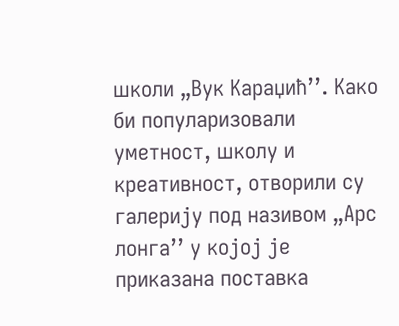школи „Вук Караџић’’. Како би популаризовали уметност, школу и креативност, отворили су галерију под називом „Арс лонга’’ у којој је приказана поставка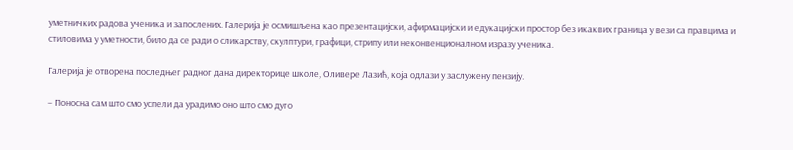уметничких радова ученика и запослених. Галерија је осмишљена као презентацијски, афирмацијски и едукацијски простор без икаквих граница у вези са правцима и стиловима у уметности, било да се ради о сликарству, скулптури, графици, стрипу или неконвенционалном изразу ученика.

Галерија је отворена последњег радног дана директорице школе, Оливере Лазић, која одлази у заслужену пензију.

– Поносна сам што смо успели да урадимо оно што смо дуго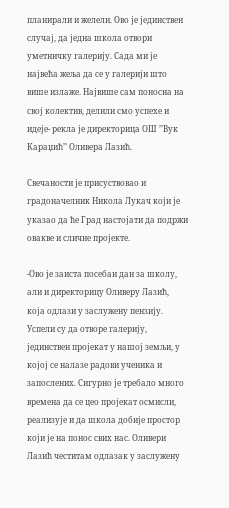планирали и желели. Ово је јединствен случај, да једна школа отвори уметничку галерију. Сада ми је највећа жеља да се у галерији што више излаже. Највише сам поносна на свој колектив, делили смо успехе и идеје- рекла је директорица ОШ ’’Вук Караџић’’ Оливера Лазић.

Свечаности је присуствовао и градоначелник Никола Лукач који је указао да ће Град настојати да подржи овакве и сличне пројекте.

-Ово је заиста посебан дан за школу, али и директорицу Оливеру Лазић, која одлази у заслужену пензију. Успели су да отворе галерију, јединствен пројекат у нашој земљи, у којој се налазе радови ученика и запослених. Сигурно је требало много времена да се цео пројекат осмисли, реализује и да школа добије простор који је на понос свих нас. Оливери Лазић честитам одлазак у заслужену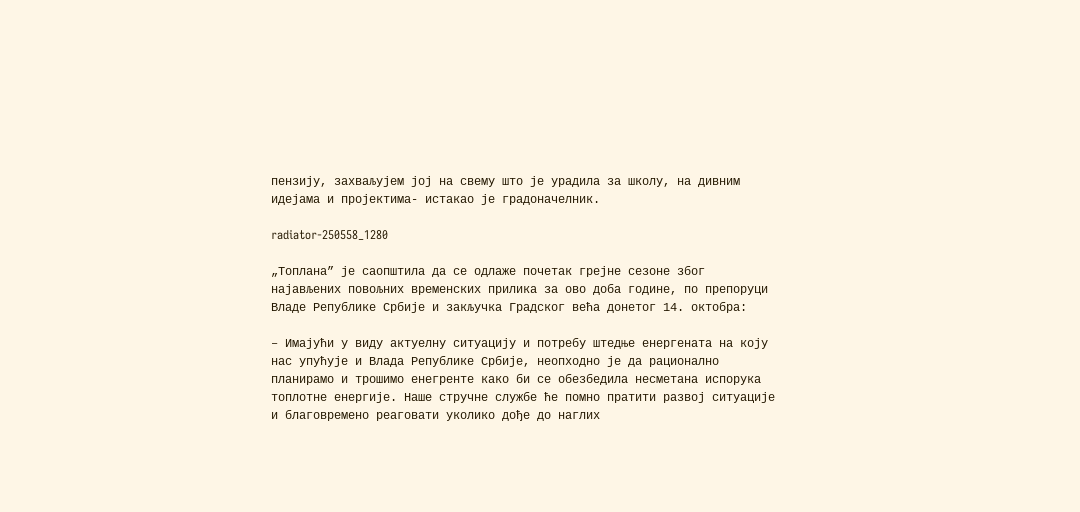пензију, захваљујем јој на свему што је урадила за школу, на дивним идејама и пројектима- истакао је градоначелник.

radiator-250558_1280

„Топлана” је саопштила да се одлаже почетак грејне сезоне због најављених повољних временских прилика за ово доба године, по препоруци Владе Републике Србије и закључка Градског већа донетог 14. октобра:

– Имајући у виду актуелну ситуацију и потребу штедње енергената на коју нас упућује и Влада Републике Србије, неопходно је да рационално планирамо и трошимо енегренте како би се обезбедила несметана испорука топлотне енергије. Наше стручне службе ће помно пратити развој ситуације и благовремено реаговати уколико дође до наглих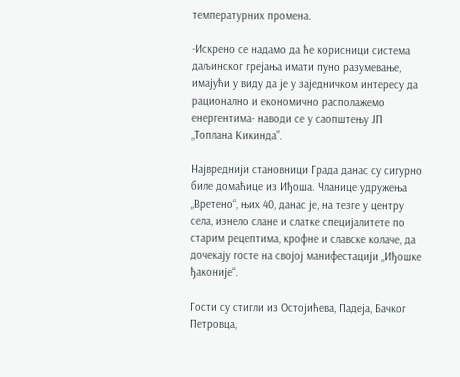температурних промена.

-Искрено се надамо да ће корисници система даљинског грејања имати пуно разумевање, имајући у виду да је у заједничком интересу да рационално и економично располажемо енергентима- наводи се у саопштењу ЈП  „Топлана Кикинда”.

Највреднији становници Града данас су сигурно биле домаћице из Иђоша. Чланице удружења „Вретено“, њих 40, данас је, на тезге у центру села, изнело слане и слатке специјалитете по старим рецептима, крофне и славске колаче, да дочекају госте на својој манифестацији „Иђошке ђаконије“.

Гости су стигли из Остојићева, Падеја, Бачког Петровца,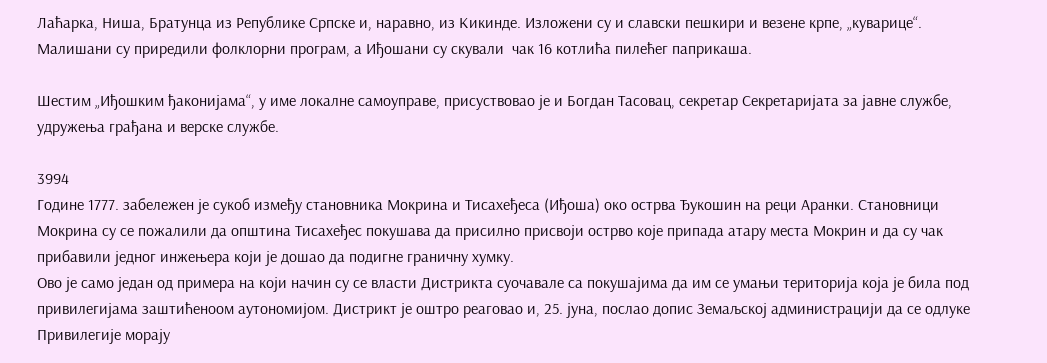Лаћарка, Ниша, Братунца из Републике Српске и, наравно, из Кикинде. Изложени су и славски пешкири и везене крпе, „куварице“. Малишани су приредили фолклорни програм, а Иђошани су скували  чак 16 котлића пилећег паприкаша.

Шестим „Иђошким ђаконијама“, у име локалне самоуправе, присуствовао је и Богдан Тасовац, секретар Секретаријата за јавне службе, удружења грађана и верске службе.

3994
Године 1777. забележен је сукоб између становника Мокрина и Тисахеђеса (Иђоша) око острва Ђукошин на реци Аранки. Становници Мокрина су се пожалили да општина Тисахеђес покушава да присилно присвоји острво које припада атару места Мокрин и да су чак прибавили једног инжењера који је дошао да подигне граничну хумку.
Ово је само један од примера на који начин су се власти Дистрикта суочавале са покушајима да им се умањи територија која је била под привилегијама заштићеноом аутономијом. Дистрикт је оштро реаговао и, 25. јуна, послао допис Земаљској администрацији да се одлуке Привилегије морају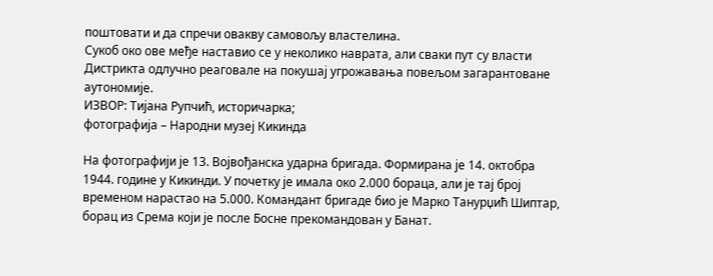поштовати и да спречи овакву самовољу властелина.
Сукоб око ове међе наставио се у неколико наврата, али сваки пут су власти Дистрикта одлучно реаговале на покушај угрожавања повељом загарантоване аутономије.
ИЗВОР: Тијана Рупчић, историчарка;
фотографија – Народни музеј Кикинда

На фотографији је 13. Војвођанска ударна бригада. Формирана је 14. октобра 1944. године у Кикинди. У почетку је имала око 2.000 бораца, али је тај број временом нарастао на 5.000. Командант бригаде био је Марко Танурџић Шиптар, борац из Срема који је после Босне прекомандован у Банат.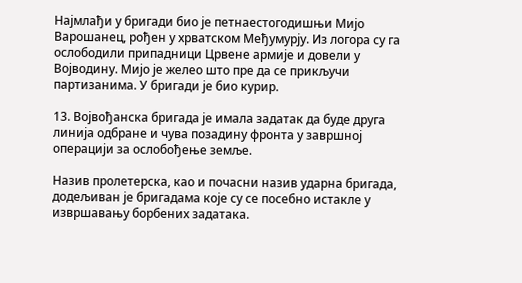Најмлађи у бригади био је петнаестогодишњи Мијо Варошанец, рођен у хрватском Међумурју. Из логора су га ослободили припадници Црвене армије и довели у Војводину. Мијо је желео што пре да се прикључи партизанима. У бригади је био курир.

13. Војвођанска бригада је имала задатак да буде друга линија одбране и чува позадину фронта у завршној операцији за ослобођење земље.

Назив пролетерска, као и почасни назив ударна бригада, додељиван је бригадама које су се посебно истакле у извршавању борбених задатака.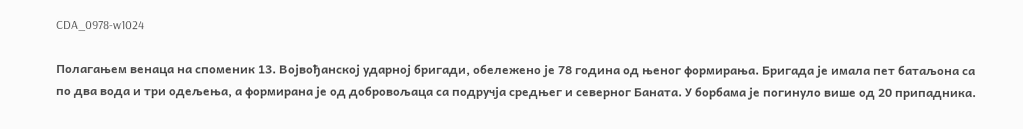CDA_0978-w1024

Полагањем венаца на споменик 13. Војвођанској ударној бригади, обележено је 78 година од њеног формирања. Бригада је имала пет батаљона са по два вода и три одељења, а формирана је од добровољаца са подручја средњег и северног Баната. У борбама је погинуло више од 20 припадника.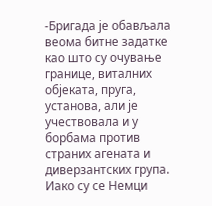-Бригада је обављала веома битне задатке као што су очување границе, виталних објеката, пруга, установа, али је учествовала и у борбама против страних агената и диверзантских група. Иако су се Немци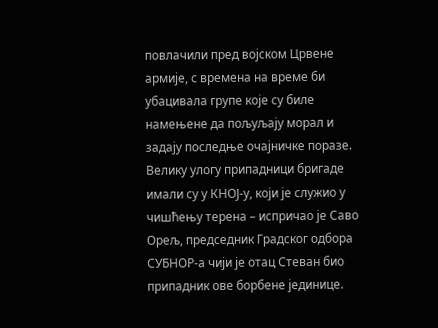повлачили пред војском Црвене армије, с времена на време би убацивала групе које су биле намењене да пољуљају морал и задају последње очајничке поразе. Велику улогу припадници бригаде имали су у КНОЈ-у, који је служио у чишћењу терена – испричао је Саво Орељ, председник Градског одбора СУБНОР-а чији је отац Стеван био припадник ове борбене јединице.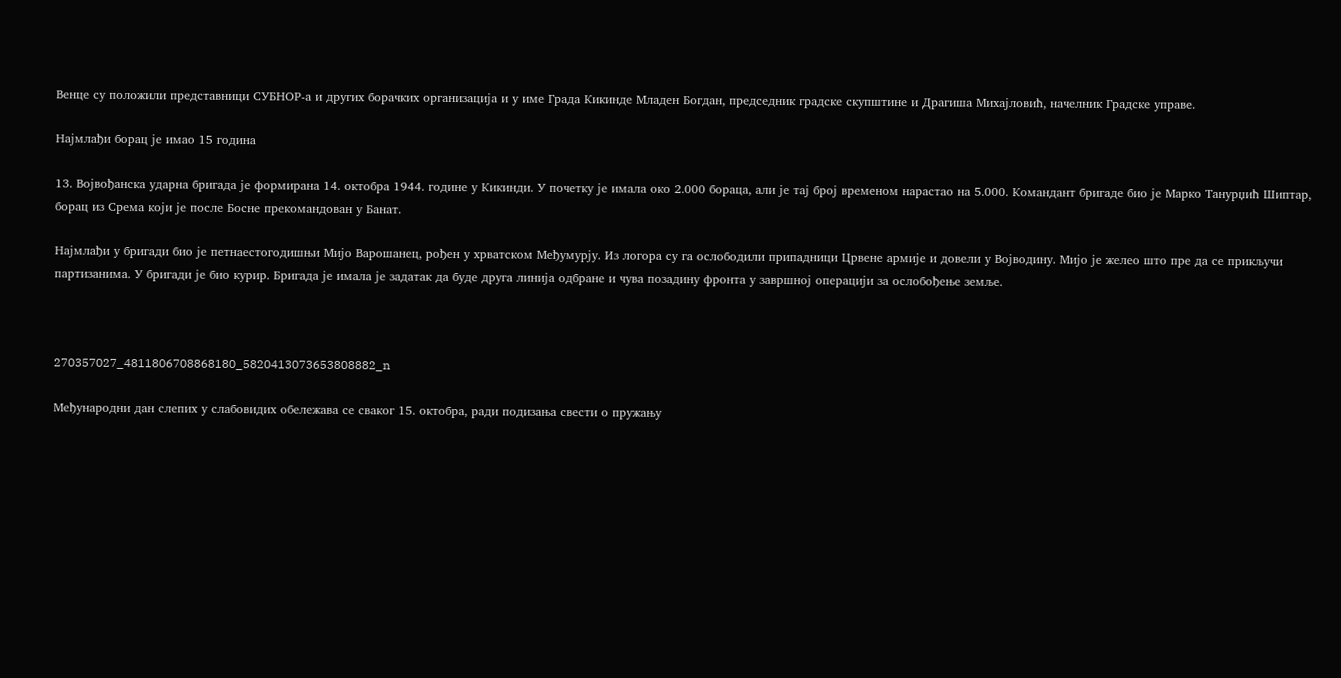Венце су положили представници СУБНОР-а и других борачких организација и у име Града Кикинде Младен Богдан, председник градске скупштине и Драгиша Михајловић, начелник Градске управе.

Најмлађи борац је имао 15 година

13. Војвођанска ударна бригада је формирана 14. октобра 1944. године у Кикинди. У почетку је имала око 2.000 бораца, али је тај број временом нарастао на 5.000. Командант бригаде био је Марко Танурџић Шиптар, борац из Срема који је после Босне прекомандован у Банат.

Најмлађи у бригади био је петнаестогодишњи Мијо Варошанец, рођен у хрватском Међумурју. Из логора су га ослободили припадници Црвене армије и довели у Војводину. Мијо је желео што пре да се прикључи партизанима. У бригади је био курир. Бригада је имала је задатак да буде друга линија одбране и чува позадину фронта у завршној операцији за ослобођење земље.



270357027_4811806708868180_5820413073653808882_n

Међународни дан слепих у слабовидих обележава се сваког 15. октобра, ради подизања свести о пружању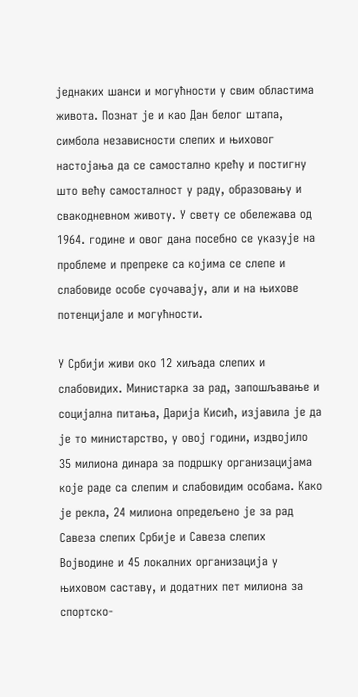једнаких шанси и могућности у свим областима живота. Познат је и као Дан белог штапа, симбола независности слепих и њиховог настојања да се самостално крећу и постигну што већу самосталност у раду, образовању и свакодневном животу. У свету се обележава од 1964. године и овог дана посебно се указује на проблеме и препреке са којима се слепе и слабовиде особе суочавају, али и на њихове потенцијале и могућности.

У Србији живи око 12 хиљада слепих и слабовидих. Министарка за рад, запошљавање и социјална питања, Дарија Кисић, изјавила је да је то министарство, у овој години, издвојило 35 милиона динара за подршку организацијама које раде са слепим и слабовидим особама. Како је рекла, 24 милиона опредељено је за рад Савеза слепих Србије и Савеза слепих Војводине и 45 локалних организација у њиховом саставу, и додатних пет милиона за спортско-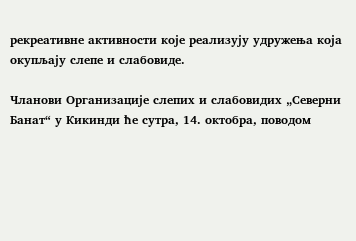рекреативне активности које реализују удружења која окупљају слепе и слабовиде.

Чланови Организације слепих и слабовидих „Северни Банат“ у Кикинди ће сутра, 14. октобра, поводом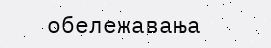обележавања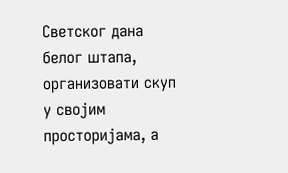Светског дана белог штапа, организовати скуп у својим просторијама, а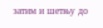затим и шетњу до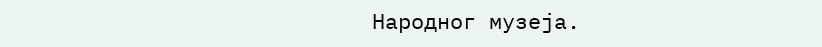Народног музеја.